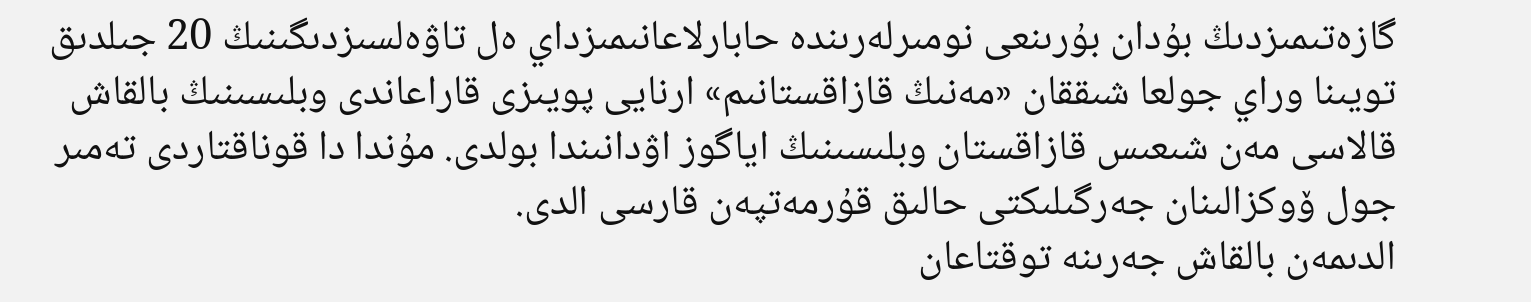گازەتىمىزدىڭ بۇدان بۇرىنعى نومىرلەرىندە حابارلاعانىمىزداي ەل تاۋەلسىزدىگىنىڭ 20 جىلدىق تويىنا وراي جولعا شىققان «مەنىڭ قازاقستانىم» ارنايى پويىزى قاراعاندى وبلىسىنىڭ بالقاش قالاسى مەن شىعىس قازاقستان وبلىسىنىڭ اياگوز اۋدانىندا بولدى. مۇندا دا قوناقتاردى تەمىر جول ۆوكزالىنان جەرگىلىكتى حالىق قۇرمەتپەن قارسى الدى.
الدىمەن بالقاش جەرىنە توقتاعان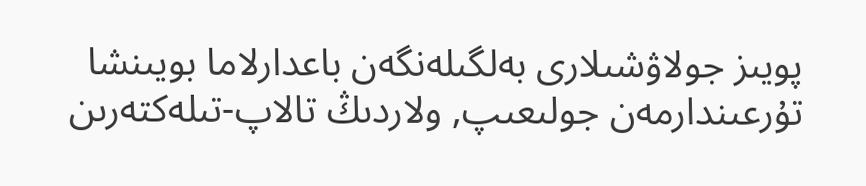پويىز جولاۋشىلارى بەلگىلەنگەن باعدارلاما بويىنشا تۇرعىندارمەن جولىعىپ, ولاردىڭ تالاپ-تىلەكتەرىن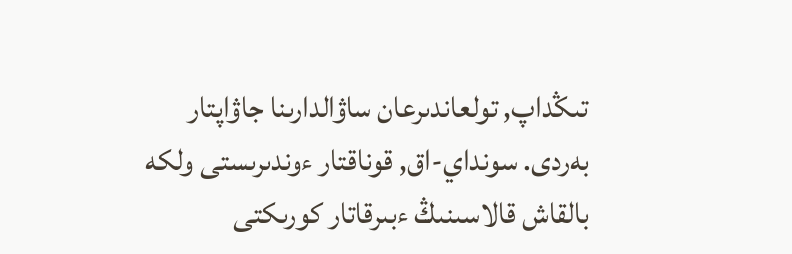تىڭداپ, تولعاندىرعان ساۋالدارىنا جاۋاپتار بەردى. سونداي-اق, قوناقتار ءوندىرىستى ولكە بالقاش قالاسىنىڭ ءبىرقاتار كورىكتى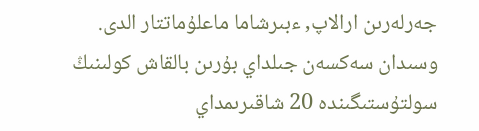جەرلەرىن ارالاپ, ءبىرشاما ماعلۇماتتار الدى. وسىدان سەكسەن جىلداي بۇرىن بالقاش كولىنىڭ سولتۇستىگىندە 20 شاقىرىمداي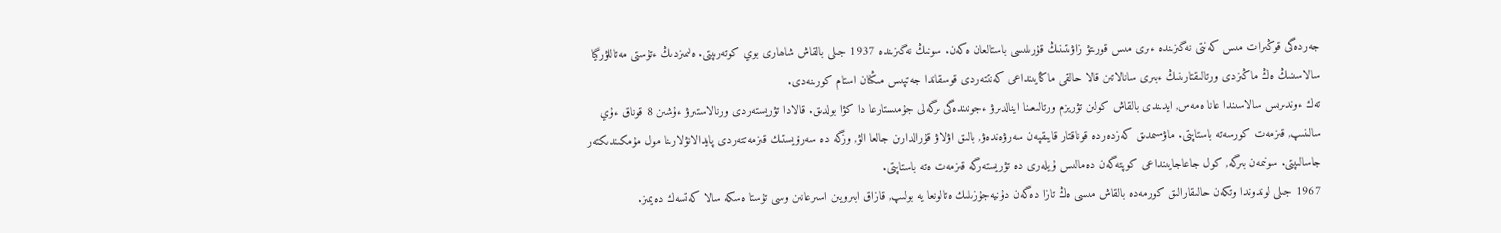جەردەگى قوڭىرات مىس كەنتى نەگىزىندە ءىرى مىس قورىتۋ زاۋىتىنىڭ قۇرىلىسى باستالعان ەكەن. سونىڭ نەگىزىندە 1937 جىلى بالقاش شاھارى بوي كوتەرىپتى. ەلىمىزدىڭ ءتۇستى مەتاللۋرگيا سالاسىنىڭ ەڭ ماڭىزدى ورتالىقتارىنىڭ ءبىرى سانالاتىن قالا حالقى ماڭايىنداعى كەنتتەردى قوسقاندا جەتپىس مىڭنان استام كورىنەدى.
تەك ءوندىرىس سالاسىندا عانا ەمەس, ايدىندى بالقاش كولىن تۋريزم ورتالىعىنا اينالدىرۋ ءجونىندەگى ىرگەلى جۇمىستارعا دا كۋا بولدىق. قالادا تۋريستەردى ورنالاستىرۋ ءۇشىن 8 قوناق ءۇي سالىنىپ, قىزمەت كورسەتە باستاپتى. ماۋسىمدىق كەزدەردە قوناقتار قايىقپەن سەرۋەندەۋ, بالىق اۋلاۋ قۇرالدارىن جالعا الۋ, وزگە دە سەرۆيستىك قىزمەتتەردى پايدالانۋلارىنا مول مۇمكىندىكتەر جاسالىپتى. سونىمەن بىرگە, كول جاعاجايىنداعى كوپتەگەن دەمالىس ۇيلەرى دە تۋريستەرگە قىزمەت ەتە باستاپتى.
1967 جىلى لوندوندا وتكەن حالىقارالىق كورمەدە بالقاش مىسى ەڭ تازا دەگەن دۇنيەجۇزىلىك ەتالونعا يە بولىپ, قازاق ابىرويىن اسىرعانىن وسى تۇستا ەسكە سالا كەتسەك دەيمىز.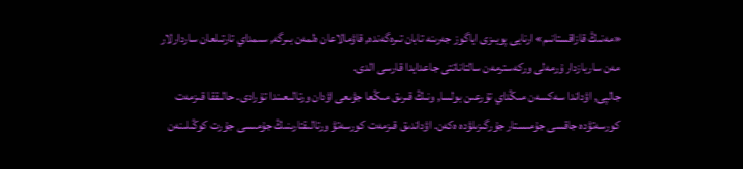«مەنىڭ قازاقستانىم» ارنايى پويىزى اياگوز جەرىنە تابان تىرەگەندە, قاۋمالاعان ەلمەن بىرگە, سىمداي تارتىلعان ساردارلار مەن ساربازدار ۇرمەلى وركەسترمەن سالتاناتتى جاعدايدا قارسى الدى.
جالپى, اۋداندا سەكسەن مىڭداي تۇرعىن بولسا, ونىڭ قىرىق مىڭعا جۋىعى اۋدان ورتالىعىندا تۇرادى. حالىققا قىزمەت كورسەتۋدە جاقسى جۇمىستار جۇرگىزىلۋدە ەكەن. اۋداندىق قىزمەت كورسەتۋ ورتالىقتارىنىڭ جۇمىسى جۇرت كوڭىلىنەن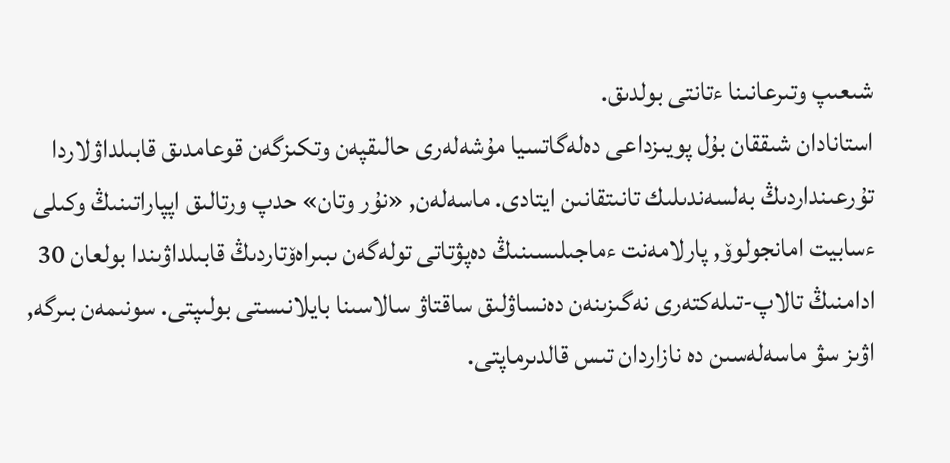شىعىپ وتىرعانىنا ءتانتى بولدىق.
استانادان شىققان بۇل پويىزداعى دەلەگاتسيا مۇشەلەرى حالىقپەن وتكىزگەن قوعامدىق قابىلداۋلاردا تۇرعىنداردىڭ بەلسەندىلىك تانىتقانىن ايتادى. ماسەلەن, «نۇر وتان» حدپ ورتالىق اپپاراتىنىڭ وكىلى ءسابيت امانجولوۆ, پارلامەنت ءماجىلىسىنىڭ دەپۋتاتى تولەگەن ىبىراەۆتاردىڭ قابىلداۋىندا بولعان 30 ادامنىڭ تالاپ-تىلەكتەرى نەگىزىنەن دەنساۋلىق ساقتاۋ سالاسىنا بايلانىستى بولىپتى. سونىمەن بىرگە, اۋىز سۋ ماسەلەسىن دە نازاردان تىس قالدىرماپتى.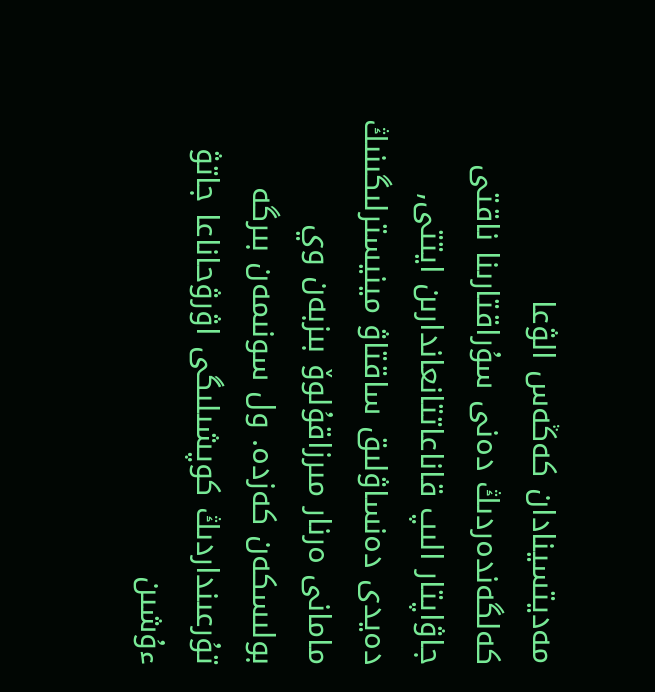مەديتسينادان كەڭەس الۋعا كەلگەندەردىڭ دەنى سۇراقتارىنا ناقتى جاۋاپتار الىپ قاناعاتتانعاندارىن ايتتى, دەيدى دەنساۋلىق ساقتاۋ مينيسترلىگىنىڭ مامانى ەرنار مىرزاقۇلوۆ بىزبەن وي بولىسكەن كەزدە. ول سونىمەن بىرگە تۇرعىنداردىڭ كوپشىلىگى اۋرۋحاناعا جاتۋ ءۇشىن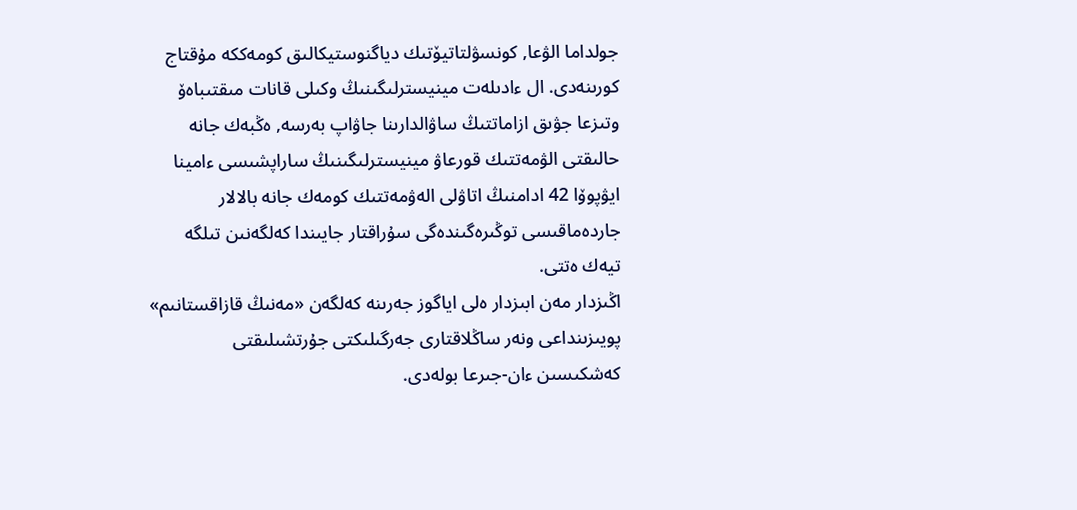جولداما الۋعا, كونسۋلتاتيۆتىك دياگنوستيكالىق كومەككە مۇقتاج كورىنەدى. ال ءادىلەت مينيسترلىگىنىڭ وكىلى قانات مىقتىباەۆ وتىزعا جۋىق ازاماتتىڭ ساۋالدارىنا جاۋاپ بەرسە, ەڭبەك جانە حالىقتى الۋمەتتىك قورعاۋ مينيسترلىگىنىڭ ساراپشىسى ءامينا ايۋپوۆا 42 ادامنىڭ اتاۋلى الەۋمەتتىك كومەك جانە بالالار جاردەماقىسى توڭىرەگىندەگى سۇراقتار جايىندا كەلگەنىن تىلگە تيەك ەتتى.
اڭىزدار مەن ابىزدار ەلى اياگوز جەرىنە كەلگەن «مەنىڭ قازاقستانىم» پويىزىنداعى ونەر ساڭلاقتارى جەرگىلىكتى جۇرتشىلىقتى كەشكىسىن ءان-جىرعا بولەدى.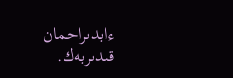ءابدىراحمان قىدىربەك.